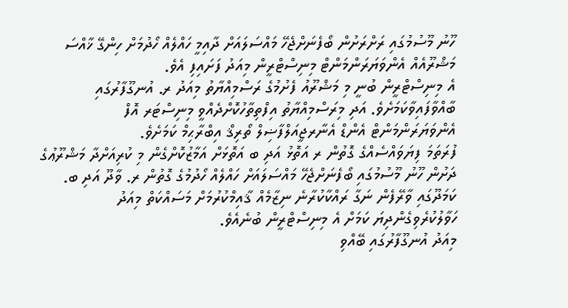ހޫނު މޫސުމުގައި ރަށްރަށުން ބޯފެނަށްޖެހޭ މައްސަލައަށް ދާއިމީ ހައްލެއް ހޯދުމަށް ހިންގޭ ޚާއްސަ މަޝްރޫއެއް އެންވަޔަރަންމަންޓް މިނިސްޓްރީން މިއަދު ފަށައިފި އެވެ.
އެ މިނިސްޓްރީން ބުނީ މި މަޝްރޫއު ފެށުމުގެ ރަސްމިއްޔާތު މިއަދު ރ. އުނގޫފާރުގައި ބާއްވާފައިވާކަމަށެވެ. އަދި މިރަސްމިއްޔާތު އިފްތިތާހުކޮށްދެއްވީ މިނިސްޓަރ އޮފް އެންވަޔަރަންމަންޓް އެންޑް އެނާރޖީއަލްފާޟިލް ތޯރިޤް އިބްރާޙިމް ކަމަށެވެ.
ފުރަތަމަ ފިޔަވައްސެއްގެ ގޮތުން ރ އަތޮޅު އަދި ބ އަތޮޅަށް އަމާޒުކޮށްގެން މި ކުރިއަށްދާ މަޝްރޫޢުގެ ދަށުން ހޫނު މޫސުމުގައި ބޯފެނަށްޖެހޭ މައްސަލައަށް ހައްލެއް ހޯދުމުގެ ގޮތުން ރ. ވާދޫ އަދި ބ. ކަމަދޫގައި ވާރޭފެން ނަގާ ރައްކާކުރާނެ ނިޒާމެއް ޤާއިމްކުރުމަށް މަސައްކަތް މިއަދު ހަވާލުކުރެވިގެންދިޔަ ކަމަށް އެ މިނިސްޓްރީން ބުނެއެވެ.
މިއަދު އުނގޫފާރުގައި ބޭއްވި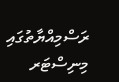ރަސްމިއްޔާތުގައި މިނިސްޓަރ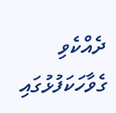ދެއްކެވި ގެވާހަކަފުޅުގައި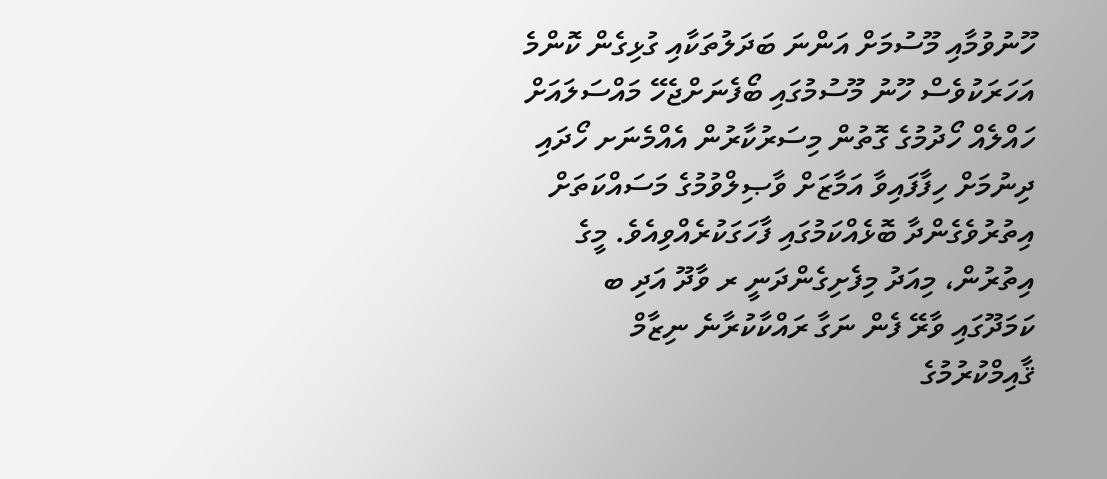ހޫނުވުމާއި މޫސުމަށް އަންނަ ބަދަލުތަކާއި ގުޅިގެން ކޮންމެ އަހަރަކުވެސް ހޫނު މޫސުމުގައި ބޯފެނަށްޖެހޭ މައްސަލައަށް ހައްލެއް ހޯދުމުގެ ގޮތުން މިސަރުކާރުން އެއްމެނަށ ހޯދައި ދިނުމަށް ހިފާފައިވާ އަމާޒަށް ވާޞިލްވުމުގެ މަސައްކަތަށް އިތުރުވެގެންދާ ބޮޅެއްކަމުގައި ފާހަގަކުރެއްވިއެވެ. މީގެ އިތުރުން، މިއަދު މިފެށިގެންދަނީ ރ ވާދޫ އަދި ބ ކަމަދޫގައި ވާރޭ ފެން ނަގާ ރައްކާކުރާނެ ނިޒާމް ޤާއިމްކުރުމުގެ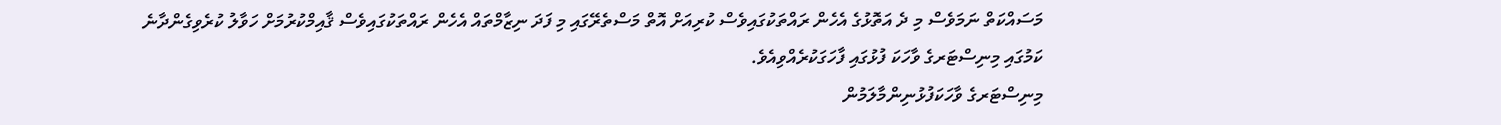މަސައްކަތް ނަމަވެސް މި ދެ އަތޮޅުގެ އެހެން ރައްތަކުގައިވެސް ކުރިއަށް އޮތް މަސްތެރޭގައި މި ފަދަ ނިޒާމްތައް އެހެން ރައްތަކުގައިވެސް ޤާއިމްކުރުމަށް ހަވާލު ކުރެވިގެންދާނެ ކަމުގައި މިނިސްޓަރގެ ވާހަކަ ފުޅުގައި ފާހަގަކުރެއްވިއެވެ.
މިނިސްޓަރގެ ވާހަކަފުޅުނިންމާލަމުން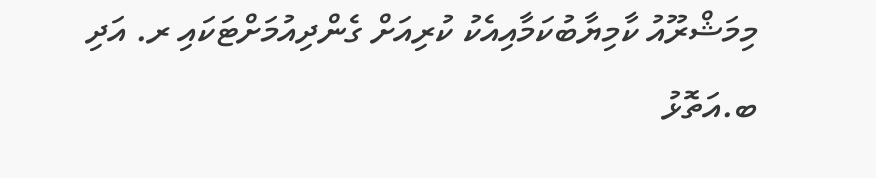މިމަޝްރޫއު ކާމިޔާބުކަމާއިއެކު ކުރިއަށް ގެންދިއުމަށްޓަކައި ރ. އަދި ބ.އަތޮޅު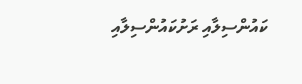ކައުންސިލާއި ރަށުކައުންސިލާއި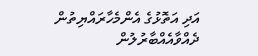އަދި އަތޮޅުގެ އެންމެހާރައްޔިތުން ދެއްވާއެއްބާރުލުން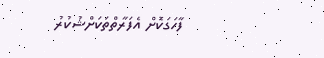ފާހަގަކޮށް އެފަރާތްތަކަށްޝުކުރު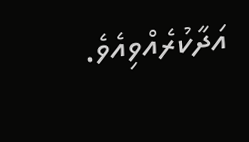އަދާކުރެއްވިއެވެ.